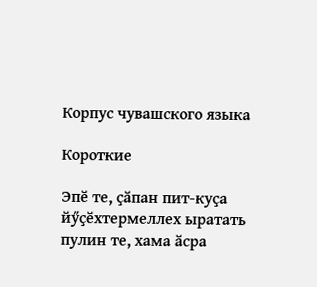Корпус чувашского языка

Короткие

Эпӗ те, ҫӑпан пит-куҫа йӳҫӗхтермеллех ыратать пулин те, хама ӑсра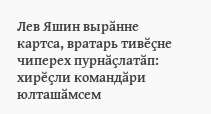Лев Яшин вырӑнне картса, вратарь тивӗҫне чиперех пурнӑҫлатӑп: хирӗҫли командӑри юлташӑмсем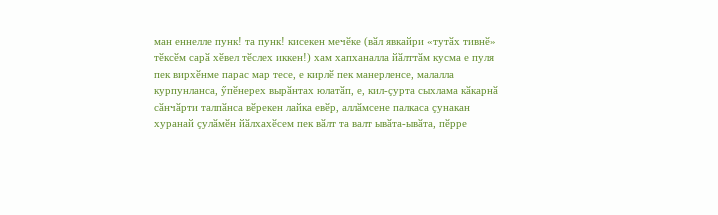ман еннелле пунк! та пунк! кисекен мечӗке (вӑл явкайри «тутӑх тивнӗ» тӗксӗм сарӑ хӗвел тӗслех иккен!) хам хапханалла йӑлттӑм кусма е пуля пек вирхӗнме парас мар тесе, е кирлӗ пек манерленсе, малалла курпунланса, ӳпӗнерех вырӑнтах юлатӑп, е, кил-ҫурта сыхлама кӑкарнӑ сӑнчӑрти талпӑнса вӗрекен лайка евӗр, аллӑмсене палкаса ҫунакан хуранай ҫулӑмӗн йӑлхахӗсем пек вӑлт та валт ывӑта-ывӑта, пӗрре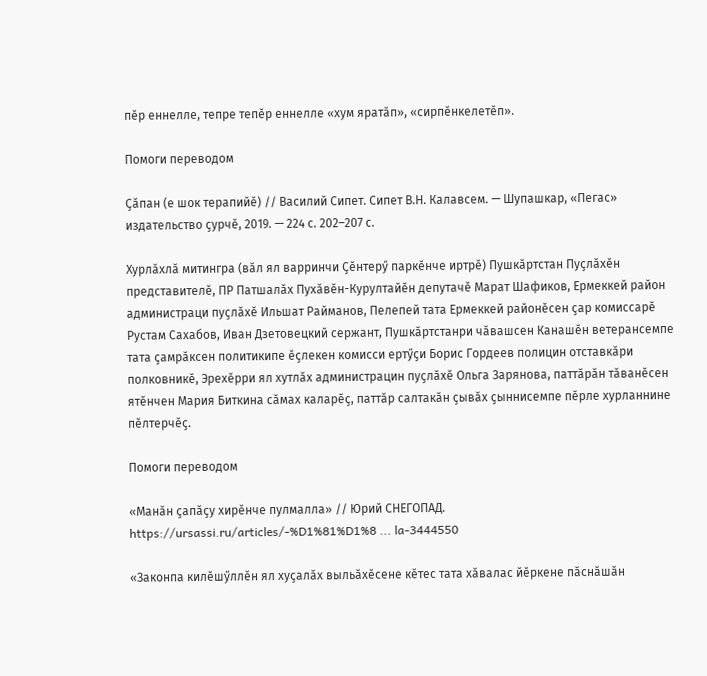пӗр еннелле, тепре тепӗр еннелле «хум яратӑп», «сирпӗнкелетӗп».

Помоги переводом

Ҫӑпан (е шок терапийӗ) // Василий Сипет. Сипет В.Н. Калавсем. — Шупашкар, «Пегас» издательство ҫурчӗ, 2019. — 224 с. 202–207 с.

Хурлӑхлӑ митингра (вӑл ял варринчи Ҫӗнтерӳ паркӗнче иртрӗ) Пушкӑртстан Пуҫлӑхӗн представителӗ, ПР Патшалӑх Пухӑвӗн-Курултайӗн депутачӗ Марат Шафиков, Ермеккей район администраци пуҫлӑхӗ Ильшат Райманов, Пелепей тата Ермеккей районӗсен ҫар комиссарӗ Рустам Сахабов, Иван Дзетовецкий сержант, Пушкӑртстанри чӑвашсен Канашӗн ветерансемпе тата ҫамрӑксен политикипе ӗҫлекен комисси ертӳҫи Борис Гордеев полицин отставкӑри полковникӗ, Эрехӗрри ял хутлӑх администрацин пуҫлӑхӗ Ольга Зарянова, паттӑрӑн тӑванӗсен ятӗнчен Мария Биткина сӑмах каларӗҫ, паттӑр салтакӑн ҫывӑх ҫыннисемпе пӗрле хурланнине пӗлтерчӗҫ.

Помоги переводом

«Манӑн ҫапӑҫу хирӗнче пулмалла» // Юрий СНЕГОПАД. https://ursassi.ru/articles/-%D1%81%D1%8 ... la-3444550

«Законпа килӗшӳллӗн ял хуҫалӑх выльӑхӗсене кӗтес тата хӑвалас йӗркене пӑснӑшӑн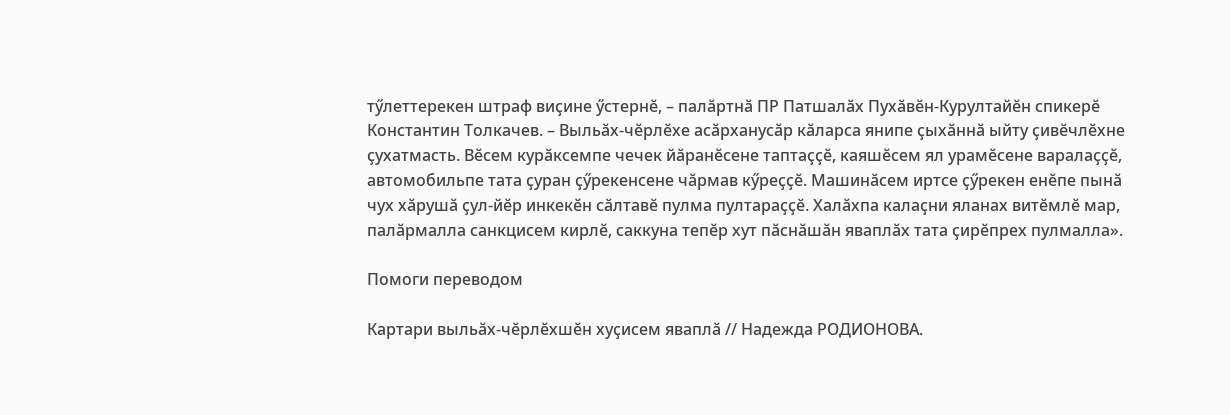тӳлеттерекен штраф виҫине ӳстернӗ, – палӑртнӑ ПР Патшалӑх Пухӑвӗн-Курултайӗн спикерӗ Константин Толкачев. – Выльӑх-чӗрлӗхе асӑрханусӑр кӑларса янипе ҫыхӑннӑ ыйту ҫивӗчлӗхне ҫухатмасть. Вӗсем курӑксемпе чечек йӑранӗсене таптаҫҫӗ, каяшӗсем ял урамӗсене варалаҫҫӗ, автомобильпе тата ҫуран ҫӳрекенсене чӑрмав кӳреҫҫӗ. Машинӑсем иртсе ҫӳрекен енӗпе пынӑ чух хӑрушӑ ҫул-йӗр инкекӗн сӑлтавӗ пулма пултараҫҫӗ. Халӑхпа калаҫни яланах витӗмлӗ мар, палӑрмалла санкцисем кирлӗ, саккуна тепӗр хут пӑснӑшӑн яваплӑх тата ҫирӗпрех пулмалла».

Помоги переводом

Картари выльӑх-чӗрлӗхшӗн хуҫисем яваплӑ // Надежда РОДИОНОВА.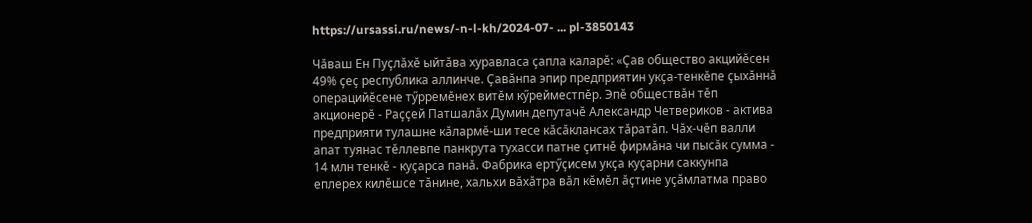https://ursassi.ru/news/-n-l-kh/2024-07- ... pl-3850143

Чӑваш Ен Пуҫлӑхӗ ыйтӑва хуравласа ҫапла каларӗ: «Ҫав общество акцийӗсен 49% ҫеҫ республика аллинче. Ҫавӑнпа эпир предприятин укҫа-тенкӗпе ҫыхӑннӑ операцийӗсене тӳрремӗнех витӗм кӳрейместпӗр. Эпӗ обществӑн тӗп акционерӗ - Раҫҫей Патшалӑх Думин депутачӗ Александр Четвериков - актива предприяти тулашне кӑлармӗ-ши тесе кӑсӑклансах тӑратӑп. Чӑх-чӗп валли апат туянас тӗллевпе панкрута тухасси патне ҫитнӗ фирмӑна чи пысӑк сумма - 14 млн тенкӗ - куҫарса панӑ. Фабрика ертӳҫисем укҫа куҫарни саккунпа еплерех килӗшсе тӑнине, хальхи вӑхӑтра вӑл кӗмӗл ӑҫтине уҫӑмлатма право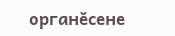органӗсене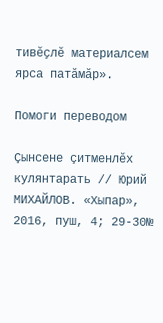тивӗҫлӗ материалсем ярса патӑмӑр».

Помоги переводом

Çынсене çитменлĕх кулянтарать // Юрий МИХАЙЛОВ. «Хыпар», 2016, пуш, 4; 29-30№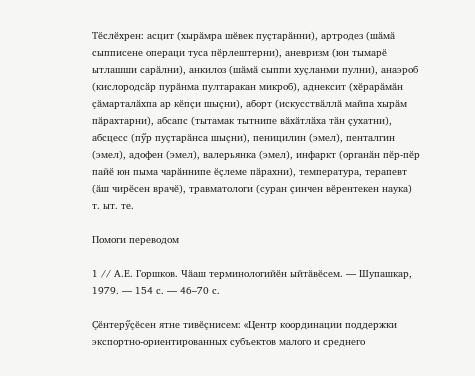Тӗслӗхрен: асцит (хырӑмра шӗвек пуҫтарӑнни), артродез (шӑмӑ сыпписене операци туса пӗрлештерни), аневризм (юн тымарӗ ытлашши сарӑлни), анкилоз (шӑмӑ сыппи хуҫланми пулни), анаэроб (кислородсӑр пурӑнма пултаракан микроб), аднексит (хӗрарӑмӑн ҫӑмарталӑхпа ар кӗпҫи шыҫни), аборт (искусствӑллӑ майпа хырӑм пӑрахтарни), абсапс (тытамак тытнипе вӑхӑтлӑха тӑн ҫухатни), абсцесс (пӳр пуҫтарӑнса шыҫни), пеницилин (эмел), пенталгин (эмел), адофен (эмел), валерьянка (эмел), инфаркт (органӑн пӗр-пӗр пайӗ юн пыма чарӑннипе ӗҫлеме пӑрахни), температура, терапевт (ӑш чирӗсен врачӗ), травматологи (суран ҫинчен вӗрентекен наука) т. ыт. те.

Помоги переводом

1 // А.Е. Горшков. Чӑаш терминологийӗн ыйтӑвӗсем. — Шупашкар, 1979. — 154 с. — 46–70 с.

Ҫӗнтерӳҫӗсен ятне тивӗҫнисем: «Центр координации поддержки экспортно-ориентированных субъектов малого и среднего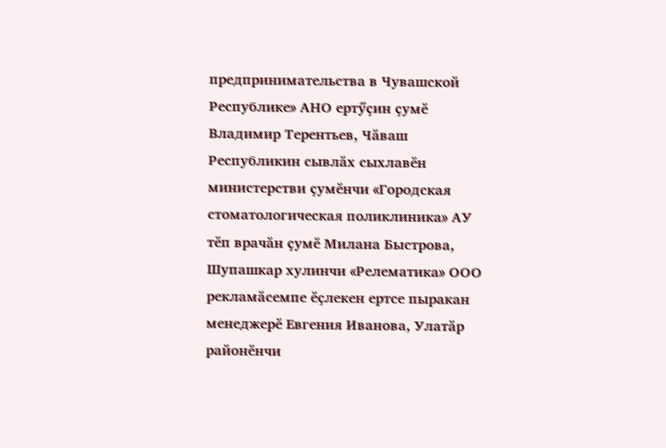предпринимательства в Чувашской Республике» АНО ертӳҫин ҫумӗ Владимир Терентьев, Чӑваш Республикин сывлӑх сыхлавӗн министерстви ҫумӗнчи «Городская стоматологическая поликлиника» АУ тӗп врачӑн ҫумӗ Милана Быстрова, Шупашкар хулинчи «Релематика» ООО рекламӑсемпе ӗҫлекен ертсе пыракан менеджерӗ Евгения Иванова, Улатӑр районӗнчи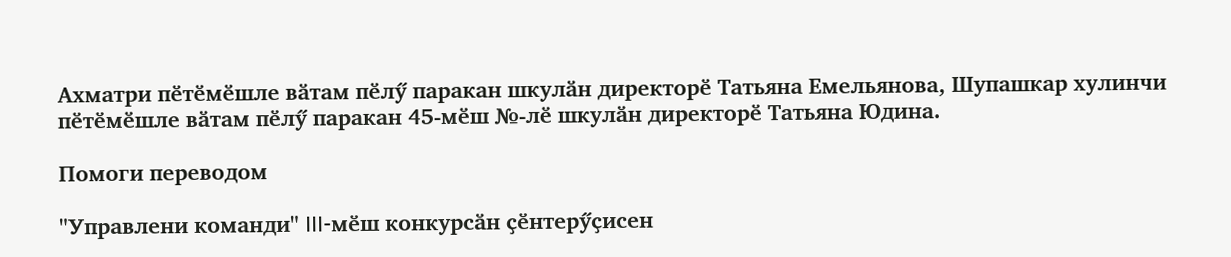Ахматри пӗтӗмӗшле вӑтам пӗлӳ паракан шкулӑн директорӗ Татьяна Емельянова, Шупашкар хулинчи пӗтӗмӗшле вӑтам пӗлӳ паракан 45-мӗш №-лӗ шкулӑн директорӗ Татьяна Юдина.

Помоги переводом

"Управлени команди" III-мӗш конкурсӑн ҫӗнтерӳҫисен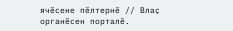ячӗсене пӗлтернӗ // Влаҫ органӗсен порталӗ.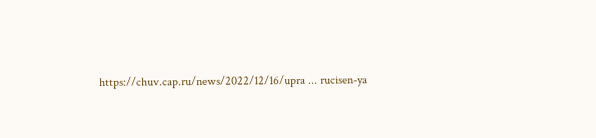https://chuv.cap.ru/news/2022/12/16/upra ... rucisen-ya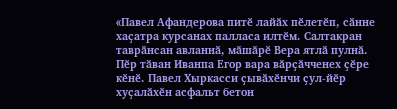«Павел Афандерова питӗ лайӑх пӗлетӗп, сӑнне хаҫатра курсанах палласа илтӗм. Салтакран таврӑнсан авланнӑ, мӑшӑрӗ Вера ятлӑ пулнӑ. Пӗр тӑван Иванпа Егор вара вӑрҫӑчченех ҫӗре кӗнӗ. Павел Хыркасси ҫывӑхӗнчи ҫул-йӗр хуҫалӑхӗн асфальт бетон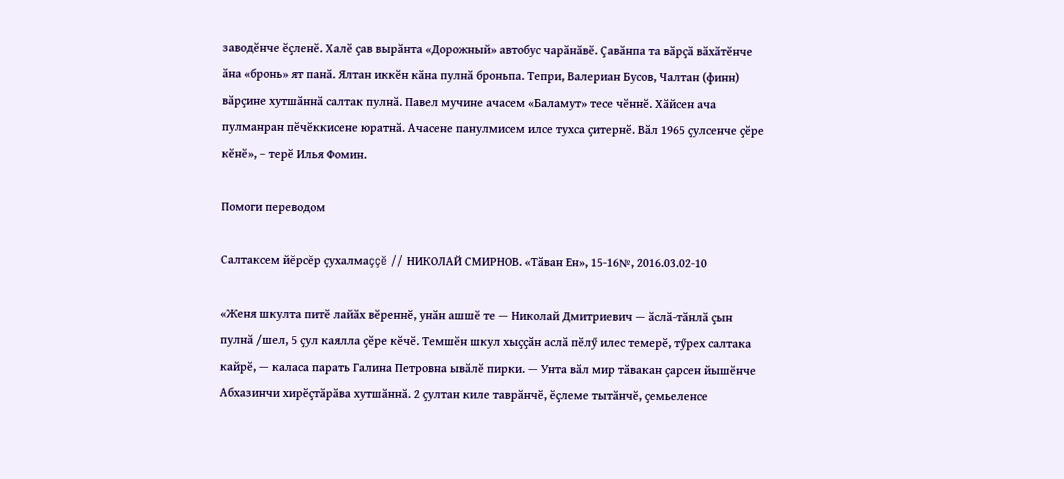заводӗнче ӗҫленӗ. Халӗ ҫав вырӑнта «Дорожный» автобус чарӑнӑвӗ. Ҫавӑнпа та вӑрҫӑ вӑхӑтӗнче ӑна «бронь» ят панӑ. Ялтан иккӗн кӑна пулнӑ броньпа. Тепри, Валериан Бусов, Чалтан (финн) вӑрҫине хутшӑннӑ салтак пулнӑ. Павел мучине ачасем «Баламут» тесе чӗннӗ. Хӑйсен ача пулманран пӗчӗккисене юратнӑ. Ачасене панулмисем илсе тухса ҫитернӗ. Вӑл 1965 ҫулсенче ҫӗре кӗнӗ», – терӗ Илья Фомин.

Помоги переводом

Салтаксем йĕрсĕр çухалмаççĕ // НИКОЛАЙ СМИРНОВ. «Тӑван Ен», 15-16№, 2016.03.02-10

«Женя шкулта питӗ лайӑх вӗреннӗ, унӑн ашшӗ те — Николай Дмитриевич — ӑслӑ-тӑнлӑ ҫын пулнӑ /шел, 5 ҫул каялла ҫӗре кӗчӗ. Темшӗн шкул хыҫҫӑн аслӑ пӗлӳ илес темерӗ, тӳрех салтака кайрӗ, — каласа парать Галина Петровна ывӑлӗ пирки. — Унта вӑл мир тӑвакан ҫарсен йышӗнче Абхазинчи хирӗҫтӑрӑва хутшӑннӑ. 2 ҫултан киле таврӑнчӗ, ӗҫлеме тытӑнчӗ, ҫемьеленсе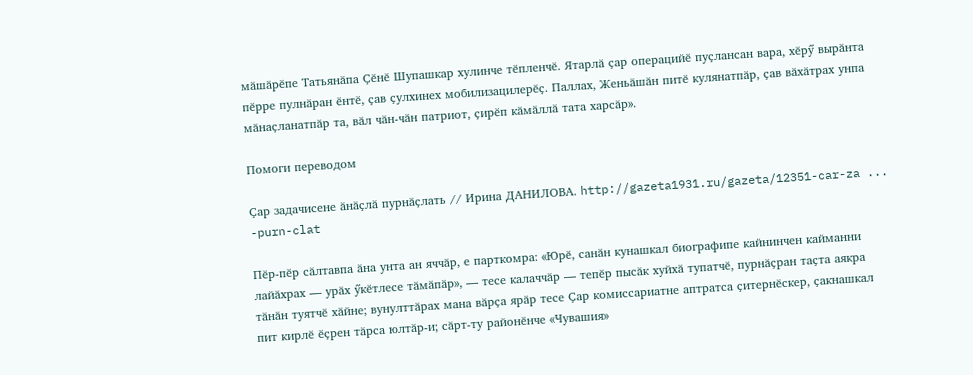мӑшӑрӗпе Татьянӑпа Ҫӗнӗ Шупашкар хулинче тӗпленчӗ. Ятарлӑ ҫар операцийӗ пуҫлансан вара, хӗрӳ вырӑнта пӗрре пулнӑран ӗнтӗ, ҫав ҫулхинех мобилизацилерӗҫ. Паллах, Женьӑшӑн питӗ кулянатпӑр, ҫав вӑхӑтрах унпа мӑнаҫланатпӑр та, вӑл чӑн-чӑн патриот, ҫирӗп кӑмӑллӑ тата харсӑр».

Помоги переводом

Ҫар задачисене ӑнӑҫлӑ пурнӑҫлать // Ирина ДАНИЛОВА. http://gazeta1931.ru/gazeta/12351-car-za ... -purn-clat

Пӗр-пӗр сӑлтавпа ӑна унта ан яччӑр, е парткомра: «Юрӗ, санӑн кунашкал биографипе кайнинчен кайманни лайӑхрах — урӑх ӳкӗтлесе тӑмӑпӑр», — тесе калаччӑр — тепӗр пысӑк хуйхӑ тупатчӗ, пурнӑҫран таҫта аякра тӑнӑн туятчӗ хӑйне; вунулттӑрах мана вӑрҫа ярӑр тесе Ҫар комиссариатне аптратса ҫитернӗскер, ҫакнашкал пит кирлӗ ӗҫрен тӑрса юлтӑр-и; сӑрт-ту районӗнче «Чувашия»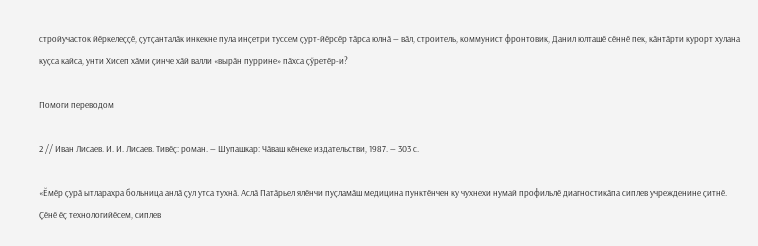стройучасток йӗркелеҫҫӗ, ҫутҫанталӑк инкекне пула инҫетри туссем ҫурт-йӗрсӗр тӑрса юлнӑ — вӑл, строитель, коммунист фронтовик, Данил юлташӗ сӗннӗ пек, кӑнтӑрти курорт хулана куҫса кайса, унти Хисеп хӑми ҫинче хӑй валли «вырӑн пуррине» пӑхса ҫӳретӗр-и?

Помоги переводом

2 // Иван Лисаев. И. И. Лисаев. Тивӗҫ: роман. — Шупашкар: Чӑваш кӗнеке издательстви, 1987. — 303 с.

«Ӗмӗр ҫурӑ ытларахра больница анлӑ ҫул утса тухнӑ. Аслӑ Патӑрьел ялӗнчи пуҫламӑш медицина пунктӗнчен ку чухнехи нумай профильлӗ диагностикӑпа сиплев учрежденине ҫитнӗ. Ҫӗнӗ ӗҫ технологийӗсем, сиплев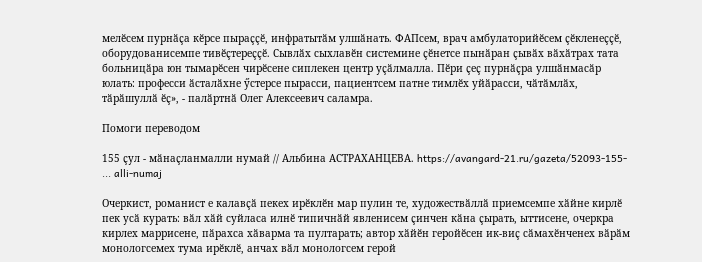мелӗсем пурнӑҫа кӗрсе пыраҫҫӗ, инфратытӑм улшӑнать. ФАПсем, врач амбулаторийӗсем ҫӗкленеҫҫӗ, оборудованисемпе тивӗҫтереҫҫӗ. Сывлӑх сыхлавӗн системине ҫӗнетсе пынӑран ҫывӑх вӑхӑтрах тата больницӑра юн тымарӗсен чирӗсене сиплекен центр уҫӑлмалла. Пӗри ҫеҫ пурнӑҫра улшӑнмасӑр юлать: професси ӑсталӑхне ӳстерсе пырасси, пациентсем патне тимлӗх уйӑрасси, чӑтӑмлӑх, тӑрӑшуллӑ ӗҫ», - палӑртнӑ Олег Алексеевич саламра.

Помоги переводом

155 ҫул - мӑнаҫланмалли нумай // Альбина АСТРАХАНЦЕВА. https://avangard-21.ru/gazeta/52093-155- ... alli-numaj

Очеркист, романист е калавҫӑ пекех ирӗклӗн мар пулин те, художествӑллӑ приемсемпе хӑйне кирлӗ пек усӑ курать: вӑл хӑй суйласа илнӗ типичнӑй явленисем ҫинчен кӑна ҫырать, ыттисене, очеркра кирлех маррисене, пӑрахса хӑварма та пултарать; автор хӑйӗн геройӗсен ик-виҫ сӑмахӗнченех вӑрӑм монологсемех тума ирӗклӗ, анчах вӑл монологсем герой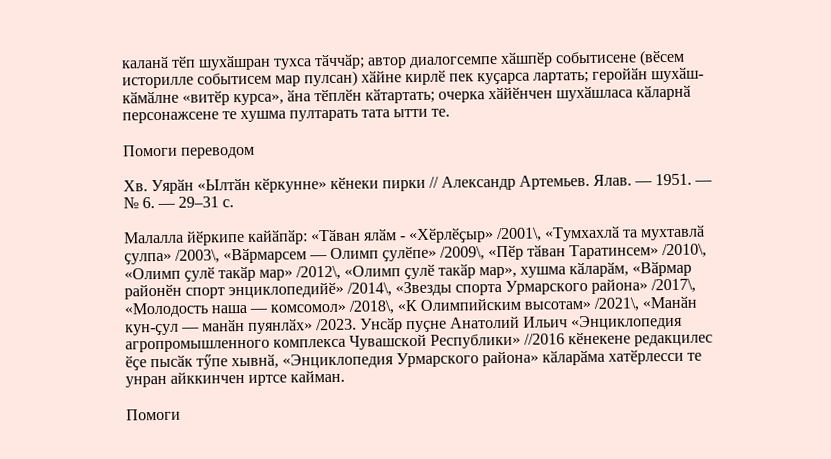каланӑ тӗп шухӑшран тухса тӑччӑр; автор диалогсемпе хӑшпӗр событисене (вӗсем историлле событисем мар пулсан) хӑйне кирлӗ пек куҫарса лартать; геройӑн шухӑш-кӑмӑлне «витӗр курса», ӑна тӗплӗн кӑтартать; очерка хӑйӗнчен шухӑшласа кӑларнӑ персонажсене те хушма пултарать тата ытти те.

Помоги переводом

Хв. Уярӑн «Ылтӑн кӗркунне» кӗнеки пирки // Александр Артемьев. Ялав. — 1951. — № 6. — 29–31 с.

Малалла йӗркипе кайӑпӑр: «Тӑван ялӑм - «Хӗрлӗҫыр» /2001\, «Тумхахлӑ та мухтавлӑ ҫулпа» /2003\, «Вӑрмарсем — Олимп ҫулӗпе» /2009\, «Пӗр тӑван Таратинсем» /2010\, «Олимп ҫулӗ такӑр мар» /2012\, «Олимп ҫулӗ такӑр мар», хушма кӑларӑм, «Вӑрмар районӗн спорт энциклопедийӗ» /2014\, «Звезды спорта Урмарского района» /2017\, «Молодость наша — комсомол» /2018\, «К Олимпийским высотам» /2021\, «Манӑн кун-ҫул — манӑн пуянлӑх» /2023. Унсӑр пуҫне Анатолий Ильич «Энциклопедия агропромышленного комплекса Чувашской Республики» //2016 кӗнекене редакцилес ӗҫе пысӑк тӳпе хывнӑ, «Энциклопедия Урмарского района» кӑларӑма хатӗрлесси те унран айккинчен иртсе кайман.

Помоги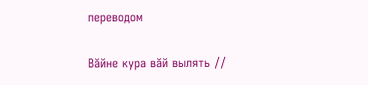переводом

Вӑйне кура вӑй вылять //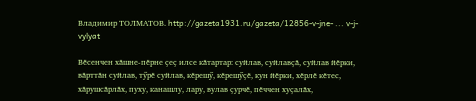Владимир ТОЛМАТОВ. http://gazeta1931.ru/gazeta/12856-v-jne- ... v-j-vylyat

Вӗсенчен хӑшне-пӗрне ҫеҫ илсе кӑтартар: суйлав, суйлавҫӑ, суйлав йӗрки, вӑрттӑн суйлав, тӳрӗ суйлав, кӗрешӳ, кӗрешӳҫӗ, кун йӗрки, хӗрлӗ кӗтес, хӑрушсӑрлӑх, пуху, канашлу, лару, вулав ҫурчӗ, пӗччен хуҫалӑх,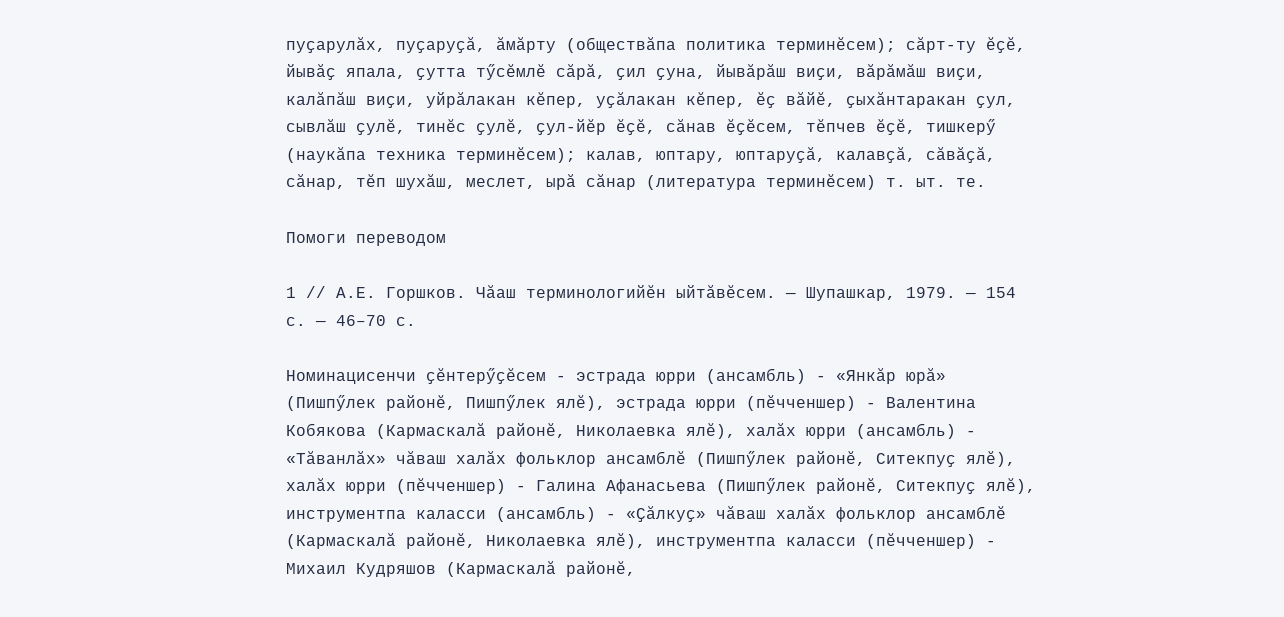пуҫарулӑх, пуҫаруҫӑ, ӑмӑрту (обществӑпа политика терминӗсем); сӑрт-ту ӗҫӗ, йывӑҫ япала, ҫутта тӳсӗмлӗ сӑрӑ, ҫил ҫуна, йывӑрӑш виҫи, вӑрӑмӑш виҫи, калӑпӑш виҫи, уйрӑлакан кӗпер, уҫӑлакан кӗпер, ӗҫ вӑйӗ, ҫыхӑнтаракан ҫул, сывлӑш ҫулӗ, тинӗс ҫулӗ, ҫул-йӗр ӗҫӗ, сӑнав ӗҫӗсем, тӗпчев ӗҫӗ, тишкерӳ (наукӑпа техника терминӗсем); калав, юптару, юптаруҫӑ, калавҫӑ, сӑвӑҫӑ, сӑнар, тӗп шухӑш, меслет, ырӑ сӑнар (литература терминӗсем) т. ыт. те.

Помоги переводом

1 // А.Е. Горшков. Чӑаш терминологийӗн ыйтӑвӗсем. — Шупашкар, 1979. — 154 с. — 46–70 с.

Номинацисенчи ҫӗнтерӳҫӗсем - эстрада юрри (ансамбль) - «Янкӑр юрӑ» (Пишпӳлек районӗ, Пишпӳлек ялӗ), эстрада юрри (пӗчченшер) - Валентина Кобякова (Кармаскалӑ районӗ, Николаевка ялӗ), халӑх юрри (ансамбль) - «Тӑванлӑх» чӑваш халӑх фольклор ансамблӗ (Пишпӳлек районӗ, Ситекпуҫ ялӗ), халӑх юрри (пӗчченшер) - Галина Афанасьева (Пишпӳлек районӗ, Ситекпуҫ ялӗ), инструментпа каласси (ансамбль) - «Ҫӑлкуҫ» чӑваш халӑх фольклор ансамблӗ (Кармаскалӑ районӗ, Николаевка ялӗ), инструментпа каласси (пӗчченшер) - Михаил Кудряшов (Кармаскалӑ районӗ,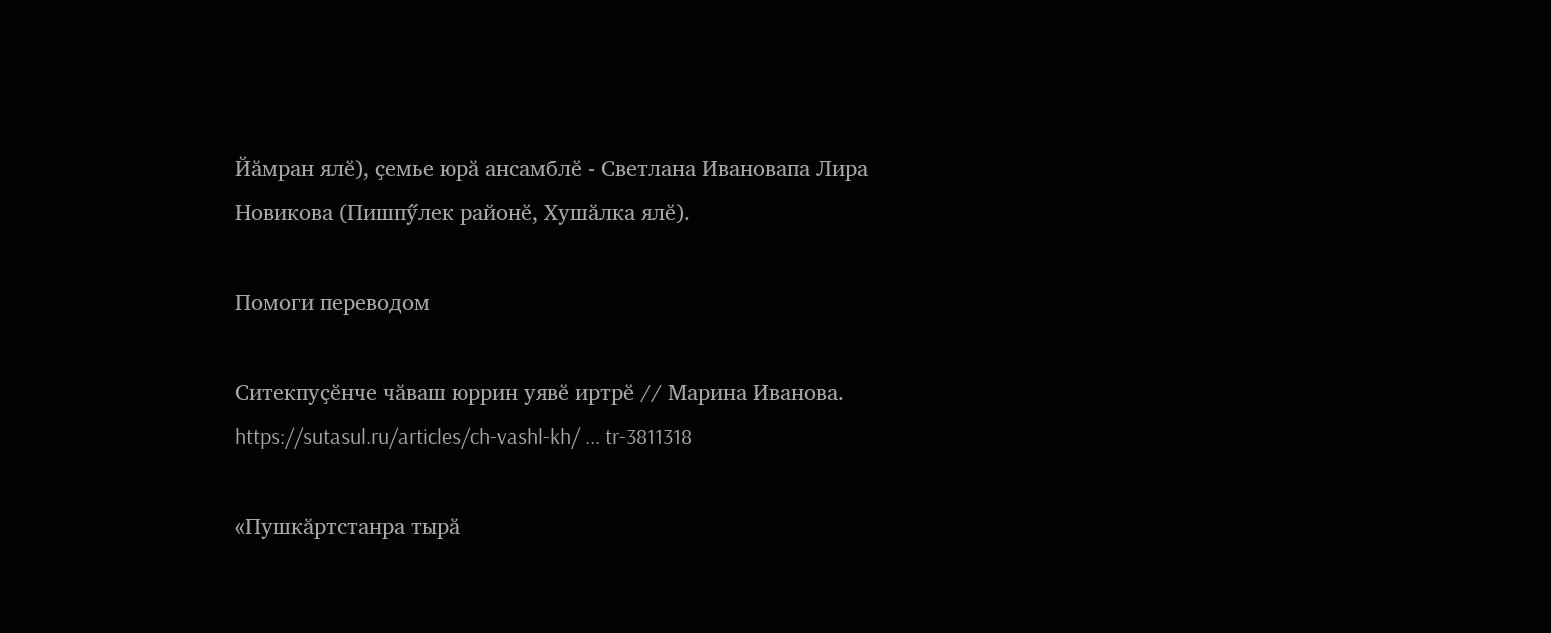Йӑмран ялӗ), ҫемье юрӑ ансамблӗ - Светлана Ивановапа Лира Новикова (Пишпӳлек районӗ, Хушӑлка ялӗ).

Помоги переводом

Ситекпуҫӗнче чӑваш юррин уявӗ иртрӗ // Марина Иванова. https://sutasul.ru/articles/ch-vashl-kh/ ... tr-3811318

«Пушкӑртстанра тырӑ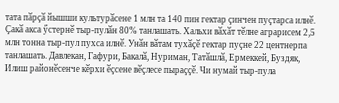тата пӑрҫӑ йышши культурӑсене 1 млн та 140 пин гектар ҫинчен пуҫтарса илнӗ. Ҫакӑ акса ӳстернӗ тыр-пулӑн 80% танлашать. Хальхи вӑхӑт тӗлне аграрисем 2,5 млн тонна тыр-пул пухса илнӗ. Унӑн вӑтам тухӑҫӗ гектар пуҫне 22 центнерпа танлашать. Давлекан, Гафури, Бакалӑ, Нуриман, Татӑшлӑ, Ермеккей, Буздяк, Илиш районӗсенче кӗрхи ӗҫсене вӗҫлесе пыраҫҫӗ. Чи нумай тыр-пула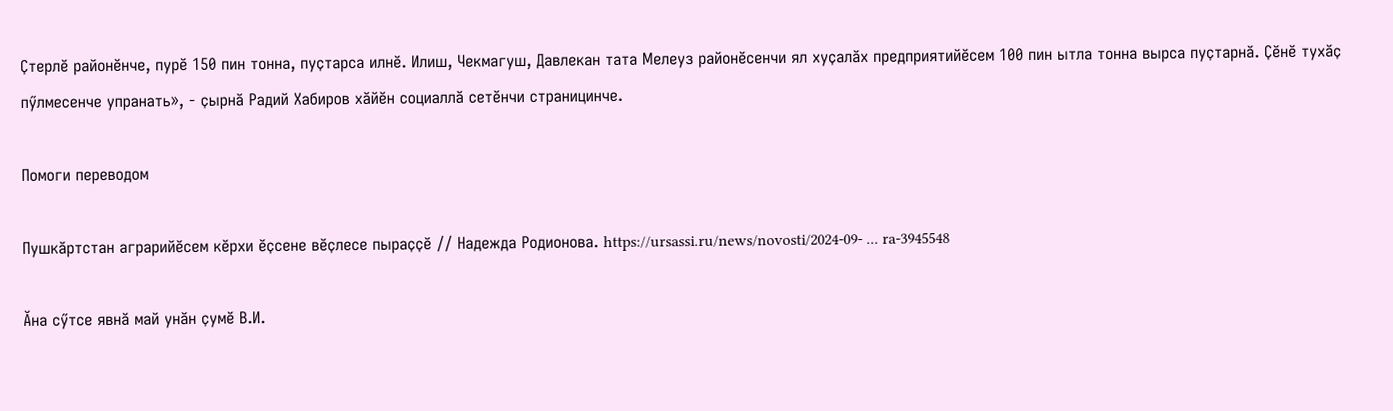Ҫтерлӗ районӗнче, пурӗ 150 пин тонна, пуҫтарса илнӗ. Илиш, Чекмагуш, Давлекан тата Мелеуз районӗсенчи ял хуҫалӑх предприятийӗсем 100 пин ытла тонна вырса пуҫтарнӑ. Ҫӗнӗ тухӑҫ пӳлмесенче упранать», - ҫырнӑ Радий Хабиров хӑйӗн социаллӑ сетӗнчи страницинче.

Помоги переводом

Пушкӑртстан аграрийӗсем кӗрхи ӗҫсене вӗҫлесе пыраҫҫӗ // Надежда Родионова. https://ursassi.ru/news/novosti/2024-09- ... ra-3945548

Ӑна сӳтсе явнӑ май унӑн ҫумӗ В.И.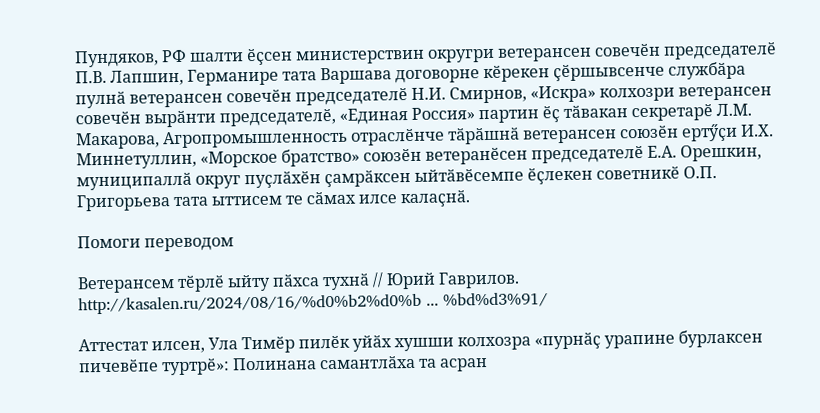Пундяков, РФ шалти ӗҫсен министерствин округри ветерансен совечӗн председателӗ П.В. Лапшин, Германире тата Варшава договорне кӗрекен ҫӗршывсенче службӑра пулнӑ ветерансен совечӗн председателӗ Н.И. Смирнов, «Искра» колхозри ветерансен совечӗн вырӑнти председателӗ, «Единая Россия» партин ӗҫ тӑвакан секретарӗ Л.М. Макарова, Агропромышленность отраслӗнче тӑрӑшнӑ ветерансен союзӗн ертӳҫи И.Х. Миннетуллин, «Морское братство» союзӗн ветеранӗсен председателӗ Е.А. Орешкин, муниципаллӑ округ пуҫлӑхӗн ҫамрӑксен ыйтӑвӗсемпе ӗҫлекен советникӗ О.П. Григорьева тата ыттисем те сӑмах илсе калаҫнӑ.

Помоги переводом

Ветерансем тӗрлӗ ыйту пӑхса тухнӑ // Юрий Гаврилов. http://kasalen.ru/2024/08/16/%d0%b2%d0%b ... %bd%d3%91/

Аттестат илсен, Ула Тимӗр пилӗк уйӑх хушши колхозра «пурнӑҫ урапине бурлаксен пичевӗпе туртрӗ»: Полинана самантлӑха та асран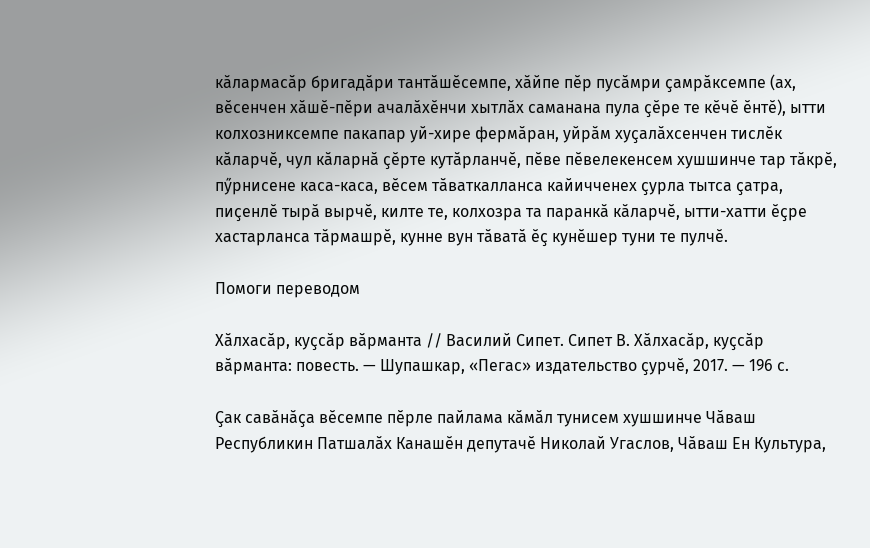кӑлармасӑр бригадӑри тантӑшӗсемпе, хӑйпе пӗр пусӑмри ҫамрӑксемпе (ах, вӗсенчен хӑшӗ-пӗри ачалӑхӗнчи хытлӑх саманана пула ҫӗре те кӗчӗ ӗнтӗ), ытти колхозниксемпе пакапар уй-хире фермӑран, уйрӑм хуҫалӑхсенчен тислӗк кӑларчӗ, чул кӑларнӑ ҫӗрте кутӑрланчӗ, пӗве пӗвелекенсем хушшинче тар тӑкрӗ, пӳрнисене каса-каса, вӗсем тӑваткалланса кайичченех ҫурла тытса ҫатра, пиҫенлӗ тырӑ вырчӗ, килте те, колхозра та паранкӑ кӑларчӗ, ытти-хатти ӗҫре хастарланса тӑрмашрӗ, кунне вун тӑватӑ ӗҫ кунӗшер туни те пулчӗ.

Помоги переводом

Хӑлхасӑр, куҫсӑр вӑрманта // Василий Сипет. Сипет В. Хӑлхасӑр, куҫсӑр вӑрманта: повесть. — Шупашкар, «Пегас» издательство ҫурчӗ, 2017. — 196 с.

Ҫак савӑнӑҫа вӗсемпе пӗрле пайлама кӑмӑл тунисем хушшинче Чӑваш Республикин Патшалӑх Канашӗн депутачӗ Николай Угаслов, Чӑваш Ен Культура,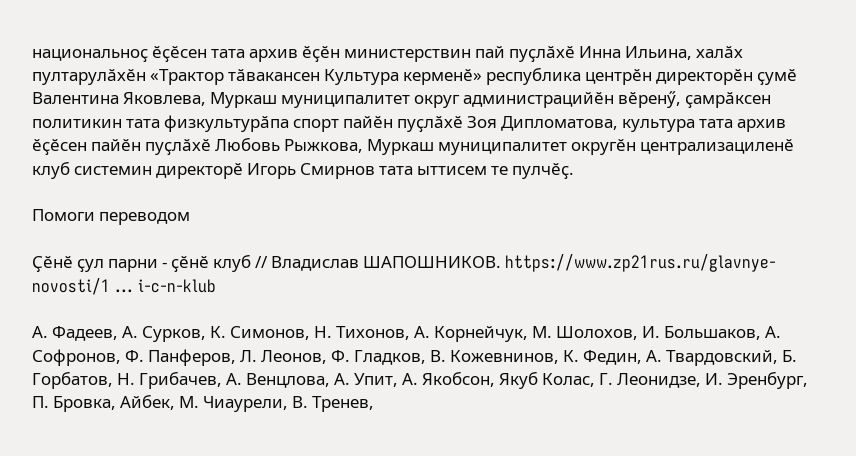национальноҫ ӗҫӗсен тата архив ӗҫӗн министерствин пай пуҫлӑхӗ Инна Ильина, халӑх пултарулӑхӗн «Трактор тӑвакансен Культура керменӗ» республика центрӗн директорӗн ҫумӗ Валентина Яковлева, Муркаш муниципалитет округ администрацийӗн вӗренӳ, ҫамрӑксен политикин тата физкультурӑпа спорт пайӗн пуҫлӑхӗ Зоя Дипломатова, культура тата архив ӗҫӗсен пайӗн пуҫлӑхӗ Любовь Рыжкова, Муркаш муниципалитет округӗн централизациленӗ клуб системин директорӗ Игорь Смирнов тата ыттисем те пулчӗҫ.

Помоги переводом

Ҫӗнӗ ҫул парни - ҫӗнӗ клуб // Владислав ШАПОШНИКОВ. https://www.zp21rus.ru/glavnye-novosti/1 ... i-c-n-klub

А. Фадеев, А. Сурков, К. Симонов, Н. Тихонов, А. Корнейчук, М. Шолохов, И. Большаков, А. Софронов, Ф. Панферов, Л. Леонов, Ф. Гладков, В. Кожевнинов, К. Федин, А. Твардовский, Б. Горбатов, Н. Грибачев, А. Венцлова, А. Упит, А. Якобсон, Якуб Колас, Г. Леонидзе, И. Эренбург, П. Бровка, Айбек, М. Чиаурели, В. Тренев,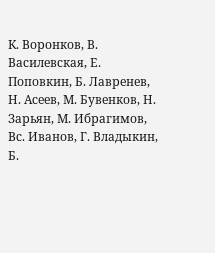К. Воронков, В. Василевская, Е. Поповкин, Б. Лавренев, Н. Асеев, М. Бувенков, Н. Зарьян, М. Ибрагимов, Вс. Иванов, Г. Владыкин, Б.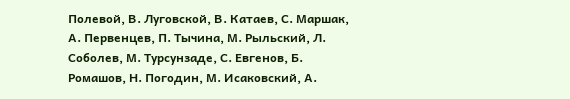Полевой, В. Луговской, В. Катаев, С. Маршак, А. Первенцев, П. Тычина, М. Рыльский, Л. Соболев, М. Турсунзаде, С. Евгенов, Б. Ромашов, Н. Погодин, М. Исаковский, А.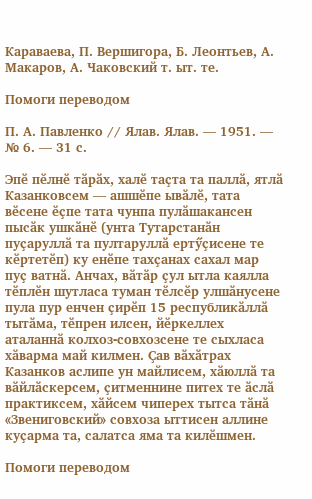Караваева, П. Вершигора, Б. Леонтьев, А. Макаров, А. Чаковский т. ыт. те.

Помоги переводом

П. А. Павленко // Ялав. Ялав. — 1951. — № 6. — 31 с.

Эпӗ пӗлнӗ тӑрӑх, халӗ таҫта та паллӑ, ятлӑ Казанковсем — ашшӗпе ывӑлӗ, тата вӗсене ӗҫпе тата чунпа пулӑшакансен пысӑк ушкӑнӗ (унта Тутарстанӑн пуҫаруллӑ та пултаруллӑ ертӳҫисене те кӗртетӗп) ку енӗпе тахҫанах сахал мар пуҫ ватнӑ. Анчах, вӑтӑр ҫул ытла каялла тӗплӗн шутласа туман тӗлсӗр улшӑнусене пула пур енчен ҫирӗп 15 республикӑллӑ тытӑма, тӗпрен илсен, йӗркеллех аталаннӑ колхоз-совхозсене те сыхласа хӑварма май килмен. Ҫав вӑхӑтрах Казанков аслипе ун майлисем, хӑюллӑ та вӑйлӑскерсем, ҫитменнине питех те ӑслӑ практиксем, хӑйсем чиперех тытса тӑнӑ «Звениговский» совхоза ыттисен аллине куҫарма та, салатса яма та килӗшмен.

Помоги переводом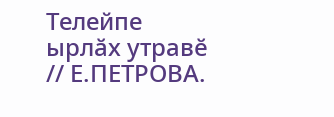Телейпе ырлӑх утравӗ // Е.ПЕТРОВА.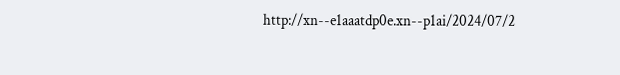http://xn--e1aaatdp0e.xn--p1ai/2024/07/2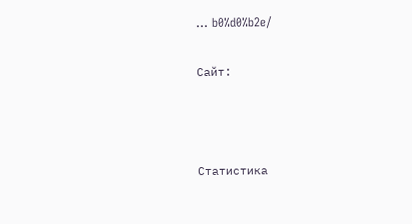... b0%d0%b2e/

Сайт:



Статистика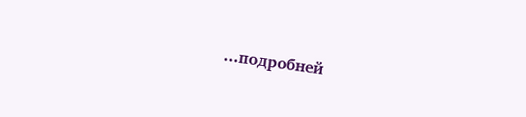...подробней